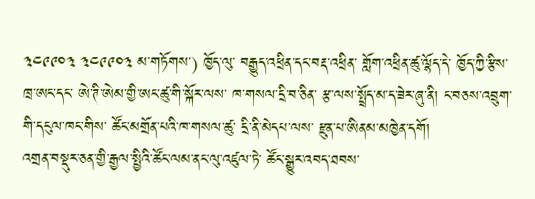༣༤༩༩༠༣ ༣༤༩༩༠༣ མ་གཏོགས་) ཁྱོད་ལུ་ བརྒྱུད་འཕྲིན་དང་བརྡ་འཕྲིན་ གློག་འཕྲིན་ཚུ་ལྷོད་དེ་ ཁྱོད་ཀྱི་རྩིས་ཁྲ་ཨང་དང་ ཨེ་ཊི་ཨེམ་གྱི་ཨང་ཚུ་གི་སྐོར་ལས་ ཁ་གསལ་དྲི་བ་ཅིན་ རྩ་ལས་སྤྲོད་མ་ད་ཟེར་ཞུ་ནི། ང་བཅས་འབྲུག་གི་དངུལ་ཁང་གིས་ ཚོང་མགྲོན་པའི་ཁ་གསལ་ཚུ་ དྲི་ནི་མེདཔ་ལས་ རྫུན་པ་ཨིནམ་མཁྱེན་དགོ།
འགྲན་བསྡུར་ཅན་གྱི་རྒྱལ་སྤྱིའི་ཚོང་ལམ་ནང་ལུ་འཛུལ་ཏེ་ ཚོང་སྒྱུར་འབད་ཐབས་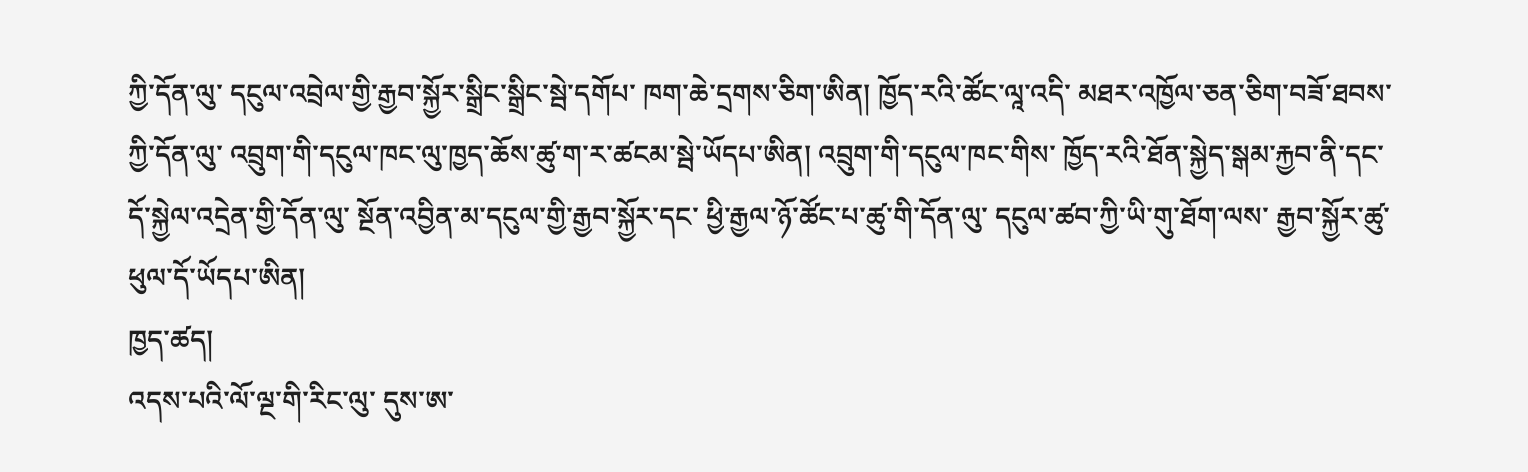ཀྱི་དོན་ལུ་ དངུལ་འབྲེལ་གྱི་རྒྱབ་སྐྱོར་སྒྲིང་སྒྲིང་སྦེ་དགོཔ་ ཁག་ཆེ་དྲགས་ཅིག་ཨིན། ཁྱོད་རའི་ཚོང་ལཱ་འདི་ མཐར་འཁྱོལ་ཅན་ཅིག་བཟོ་ཐབས་ཀྱི་དོན་ལུ་ འབྲུག་གི་དངུལ་ཁང་ལུ་ཁྱད་ཆོས་ཚུ་ག་ར་ཚངམ་སྦེ་ཡོདཔ་ཨིན། འབྲུག་གི་དངུལ་ཁང་གིས་ ཁྱོད་རའི་ཐོན་སྐྱེད་སྒམ་རྐྱབ་ནི་དང་ དོ་སྐྱེལ་འདྲེན་གྱི་དོན་ལུ་ སྔོན་འབྱིན་མ་དངུལ་གྱི་རྒྱབ་སྐྱོར་དང་ ཕྱི་རྒྱལ་ཉོ་ཚོང་པ་ཚུ་གི་དོན་ལུ་ དངུལ་ཚབ་ཀྱི་ཡི་གུ་ཐོག་ལས་ རྒྱབ་སྐྱོར་ཚུ་ཕུལ་དོ་ཡོདཔ་ཨིན།
ཁྱད་ཚད།
འདས་པའི་ལོ་ལྔ་གི་རིང་ལུ་ དུས་ཨ་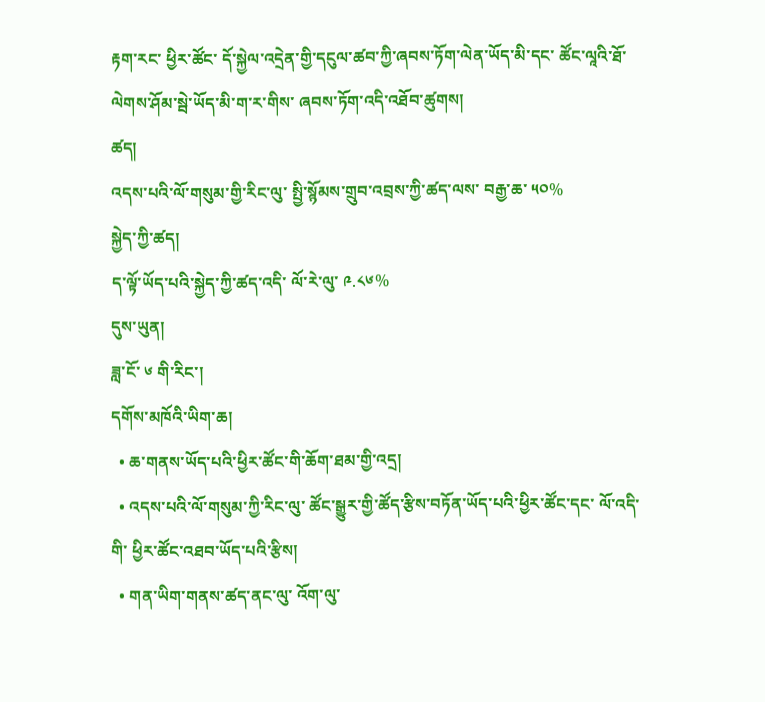རྟག་རང་ ཕྱིར་ཚོང་ དོ་སྐྱེལ་འདྲེན་གྱི་དངུལ་ཚབ་ཀྱི་ཞབས་ཏོག་ལེན་ཡོད་མི་དང་ ཚོང་ལཱའི་ཐོ་ལེགས་ཤོམ་སྦེ་ཡོད་མི་ག་ར་གིས་ ཞབས་ཏོག་འདི་འཐོབ་ཚུགས།
ཚད།
འདས་པའི་ལོ་གསུམ་གྱི་རིང་ལུ་ སྤྱི་སྙོམས་གྲུབ་འབྲས་ཀྱི་ཚད་ལས་ བརྒྱ་ཆ་ ༥༠%
སྐྱེད་ཀྱི་ཚད།
ད་ལྟོ་ཡོད་པའི་སྐྱེད་ཀྱི་ཚད་འདི་ ལོ་རེ་ལུ་ ༩.༨༦%
དུས་ཡུན།
ཟླ་ངོ་ ༦ གི་རིང་།
དགོས་མཁོའི་ཡིག་ཆ།
  • ཆ་གནས་ཡོད་པའི་ཕྱིར་ཚོང་གི་ཆོག་ཐམ་གྱི་འདྲ།
  • འདས་པའི་ལོ་གསུམ་ཀྱི་རིང་ལུ་ ཚོང་སྒྱུར་གྱི་ཚོད་རྩིས་བཏོན་ཡོད་པའི་ཕྱིར་ཚོང་དང་ ལོ་འདི་གི་ ཕྱིར་ཚོང་འཐབ་ཡོད་པའི་རྩིས།
  • གན་ཡིག་གནས་ཚད་ནང་ལུ་ འོག་ལུ་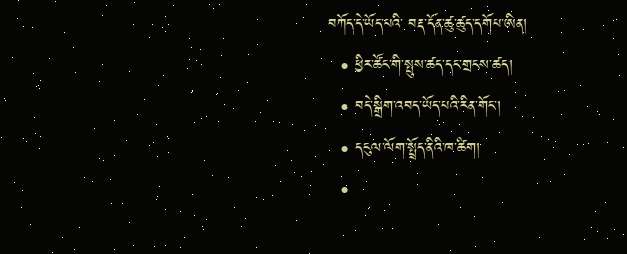བཀོད་དེ་ཡོད་པའི་ བརྡ་དོན་ཚུ་ཚུད་དགོཔ་ཨིན།
  • ཕྱིར་ཚོང་གི་སྤུས་ཚད་དང་གྲངས་ཚད།
  • བདེ་སྒྲིག་འབད་ཡོད་པའི་རིན་གོང་།
  • དངུལ་ལོག་སྤྲོད་ནིའི་ཁ་ཚིག།
  •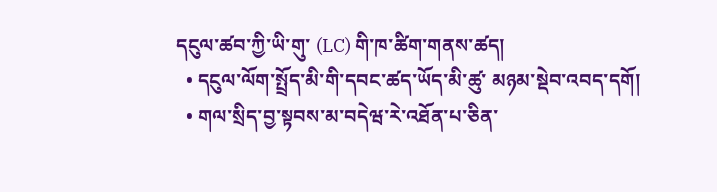དངུལ་ཚབ་ཀྱི་ཡི་གུ་ (LC) གི་ཁ་ཚིག་གནས་ཚད།
  • དངུལ་ལོག་སྤྲོད་མི་གི་དབང་ཚད་ཡོད་མི་ཚུ་ མཉམ་སྡེབ་འབད་དགོ།
  • གལ་སྲིད་བྱ་སྟབས་མ་བདེཝ་རེ་འཐོན་པ་ཅིན་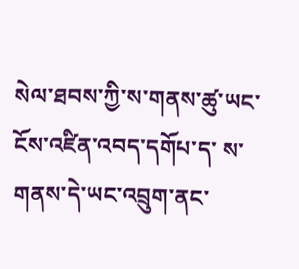སེལ་ཐབས་ཀྱི་ས་གནས་ཚུ་ཡང་ ངོས་འཛིན་འབད་དགོཔ་ད་ ས་གནས་དེ་ཡང་འབྲུག་ནང་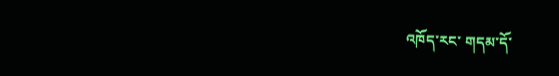འཁོད་རང་ གདམ་དོ་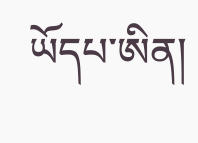ཡོདཔ་ཨིན།